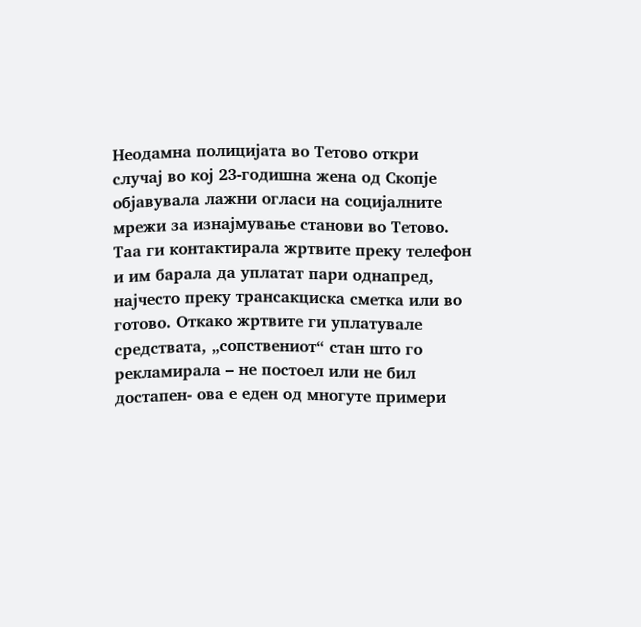Неодамна полицијата во Тетово откри случај во кој 23-годишна жена од Скопје објавувала лажни огласи на социјалните мрежи за изнајмување станови во Тетово. Таа ги контактирала жртвите преку телефон и им барала да уплатат пари однапред, најчесто преку трансакциска сметка или во готово. Откако жртвите ги уплатувале средствата, „сопствениот“ стан што го рекламирала – не постоел или не бил достапен- ова е еден од многуте примери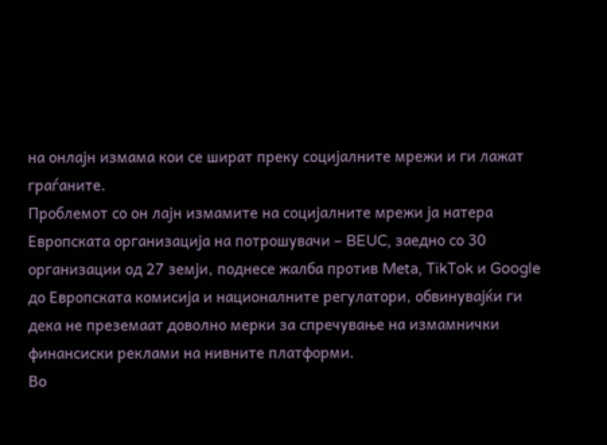на онлајн измама кои се шират преку социјалните мрежи и ги лажат граѓаните.
Проблемот со он лајн измамите на социјалните мрежи ја натера Европската организација на потрошувачи – BEUC, заедно со 30 организации од 27 земји, поднесе жалба против Meta, TikTok и Google до Европската комисија и националните регулатори, обвинувајќи ги дека не преземаат доволно мерки за спречување на измамнички финансиски реклами на нивните платформи.
Во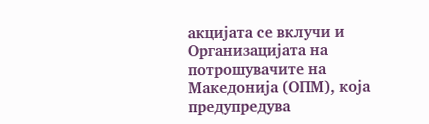акцијата се вклучи и Организацијата на потрошувачите на Македонија (ОПМ), која предупредува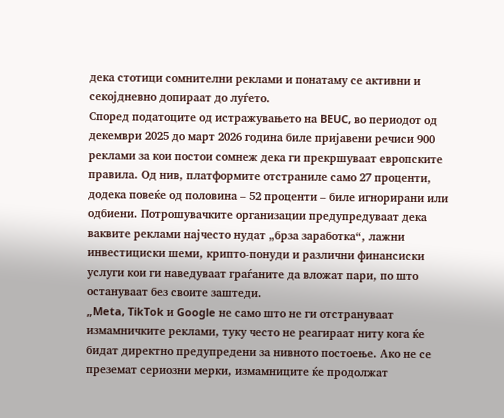дека стотици сомнителни реклами и понатаму се активни и секојдневно допираат до луѓето.
Според податоците од истражувањето на BEUC, во периодот од декември 2025 до март 2026 година биле пријавени речиси 900 реклами за кои постои сомнеж дека ги прекршуваат европските правила. Од нив, платформите отстраниле само 27 проценти, додека повеќе од половина – 52 проценти – биле игнорирани или одбиени. Потрошувачките организации предупредуваат дека ваквите реклами најчесто нудат „брза заработка“, лажни инвестициски шеми, крипто-понуди и различни финансиски услуги кои ги наведуваат граѓаните да вложат пари, по што остануваат без своите заштеди.
„Meta, TikTok и Google не само што не ги отстрануваат измамничките реклами, туку често не реагираат ниту кога ќе бидат директно предупредени за нивното постоење. Ако не се преземат сериозни мерки, измамниците ќе продолжат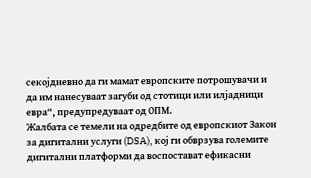секојдневно да ги мамат европските потрошувачи и да им нанесуваат загуби од стотици или илјадници евра“, предупредуваат од ОПМ.
Жалбата се темели на одредбите од европскиот Закон за дигитални услуги (DSA), кој ги обврзува големите дигитални платформи да воспостават ефикасни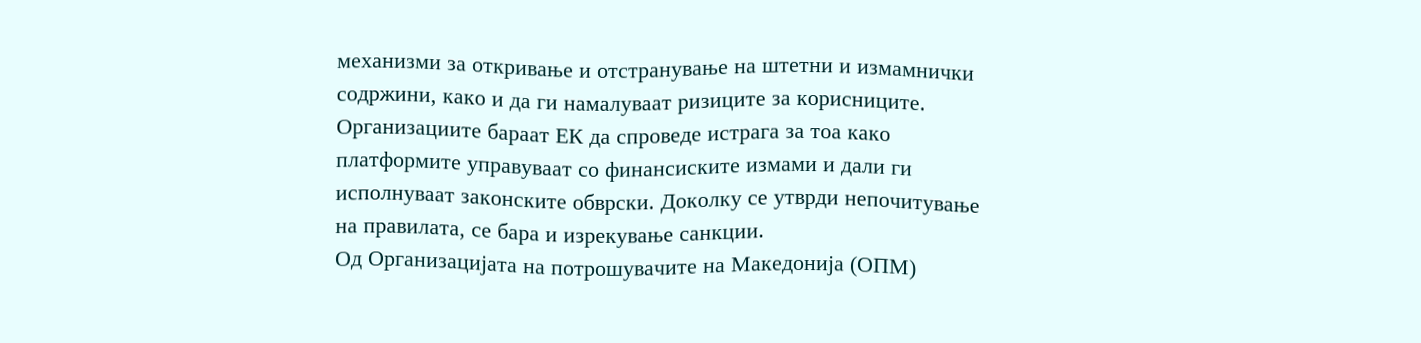механизми за откривање и отстранување на штетни и измамнички содржини, како и да ги намалуваат ризиците за корисниците. Организациите бараат ЕК да спроведе истрага за тоа како платформите управуваат со финансиските измами и дали ги исполнуваат законските обврски. Доколку се утврди непочитување на правилата, се бара и изрекување санкции.
Од Организацијата на потрошувачите на Македонија (ОПМ)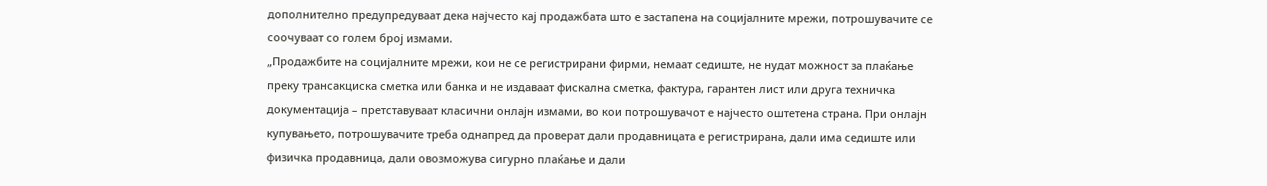дополнително предупредуваат дека најчесто кај продажбата што е застапена на социјалните мрежи, потрошувачите се соочуваат со голем број измами.
„Продажбите на социјалните мрежи, кои не се регистрирани фирми, немаат седиште, не нудат можност за плаќање преку трансакциска сметка или банка и не издаваат фискална сметка, фактура, гарантен лист или друга техничка документација – претставуваат класични онлајн измами, во кои потрошувачот е најчесто оштетена страна. При онлајн купувањето, потрошувачите треба однапред да проверат дали продавницата е регистрирана, дали има седиште или физичка продавница, дали овозможува сигурно плаќање и дали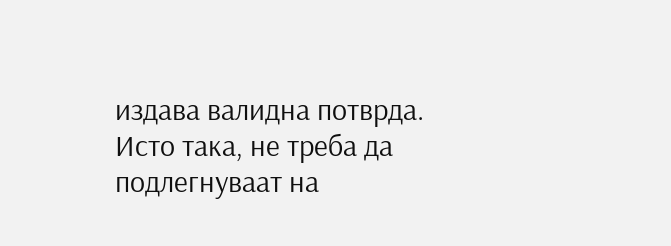издава валидна потврда. Исто така, не треба да подлегнуваат на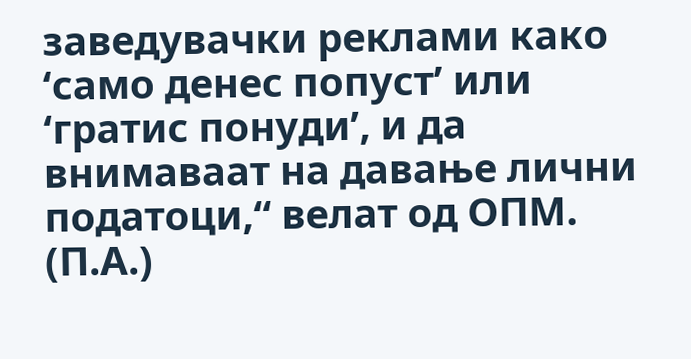заведувачки реклами како ‘само денес попуст’ или ‘гратис понуди’, и да внимаваат на давање лични податоци,“ велат од ОПМ. (П.А.)